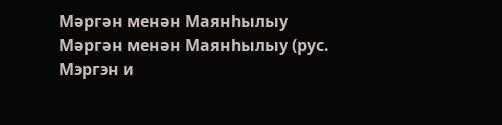Мәргән менән Маянһылыу
Мәргән менән Маянһылыу (рус. Мэргэн и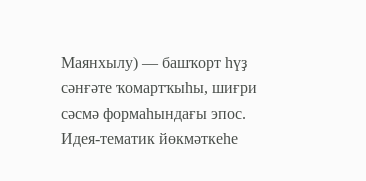Маянхылу) — башҡорт һүҙ сәнғәте ҡомартҡыһы, шиғри сәсмә формаһындағы эпос. Идея-тематик йөкмәткеһе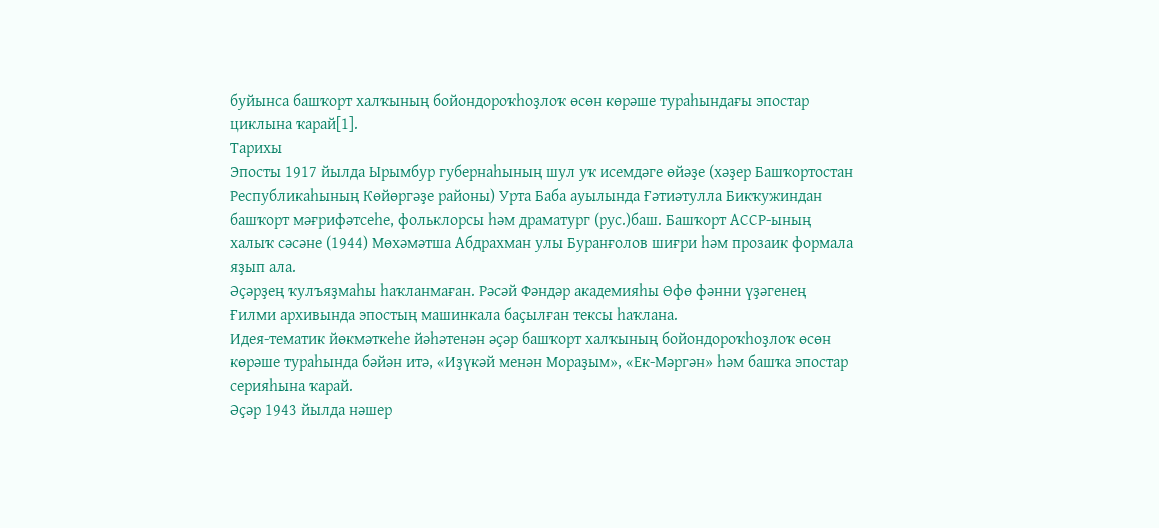буйынса башҡорт халҡының бойондороҡһоҙлоҡ өсөн көрәше тураһындағы эпостар циклына ҡарай[1].
Тарихы
Эпосты 1917 йылда Ырымбур губернаһының шул уҡ исемдәге өйәҙе (хәҙер Башҡортостан Республикаһының Көйөргәҙе районы) Урта Баба ауылында Ғәтиәтулла Бикҡужиндан башҡорт мәғрифәтсеһе, фольклорсы һәм драматург (рус.)баш. Башҡорт АССР-ының халыҡ сәсәне (1944) Мөхәмәтша Абдрахман улы Буранғолов шиғри һәм прозаик формала яҙып ала.
Әҫәрҙең ҡулъяҙмаһы һаҡланмаған. Рәсәй Фәндәр академияһы Өфө фәнни үҙәгенең Ғилми архивында эпостың машинкала баҫылған тексы һаҡлана.
Идея-тематик йөкмәткеһе йәһәтенән әҫәр башҡорт халҡының бойондороҡһоҙлоҡ өсөн көрәше тураһында бәйән итә, «Иҙүкәй менән Мораҙым», «Ек-Мәргән» һәм башҡа эпостар серияһына ҡарай.
Әҫәр 1943 йылда нәшер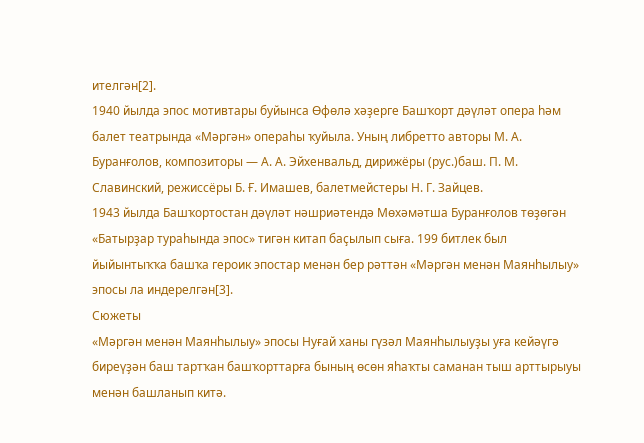ителгән[2].
1940 йылда эпос мотивтары буйынса Өфөлә хәҙерге Башҡорт дәүләт опера һәм балет театрында «Мәргән» операһы ҡуйыла. Уның либретто авторы М. А. Буранғолов, композиторы — А. А. Эйхенвальд, дирижёры (рус.)баш. П. М. Славинский, режиссёры Б. Ғ. Имашев, балетмейстеры Н. Г. Зайцев.
1943 йылда Башҡортостан дәүләт нәшриәтендә Мөхәмәтша Буранғолов төҙөгән «Батырҙар тураһында эпос» тигән китап баҫылып сыға. 199 битлек был йыйынтыҡҡа башҡа героик эпостар менән бер рәттән «Мәргән менән Маянһылыу» эпосы ла индерелгән[3].
Сюжеты
«Мәргән менән Маянһылыу» эпосы Нуғай ханы гүзәл Маянһылыуҙы уға кейәүгә биреүҙән баш тартҡан башҡорттарға бының өсөн яһаҡты саманан тыш арттырыуы менән башланып китә.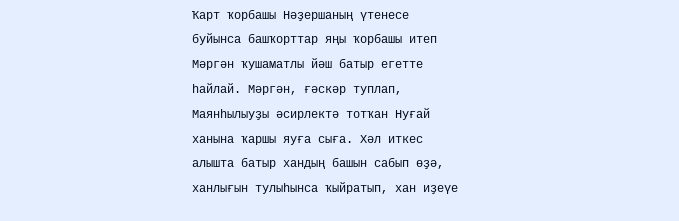Ҡарт ҡорбашы Нәҙершаның үтенесе буйынса башҡорттар яңы ҡорбашы итеп Мәргән ҡушаматлы йәш батыр егетте һайлай. Мәргән, ғәскәр туплап, Маянһылыуҙы әсирлектә тотҡан Нуғай ханына ҡаршы яуға сыға. Хәл иткес алышта батыр хандың башын сабып өҙә, ханлығын тулыһынса ҡыйратып, хан иҙеүе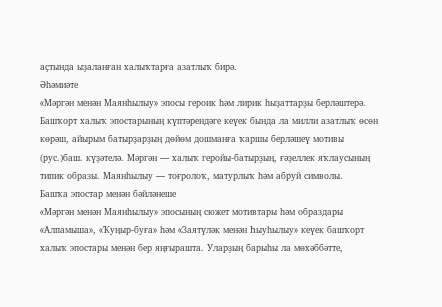аҫтында ыҙаланған халыҡтарға азатлыҡ бирә.
Әһәмиәте
«Мәргән менән Маянһылыу» эпосы героик һәм лирик һыҙаттарҙы берләштерә. Башҡорт халыҡ эпостарының күптәрендәге кеүек бында ла милли азатлыҡ өсөн көрәш, айырым батырҙарҙың дөйөм дошманға ҡаршы берләшеү мотивы (рус.)баш. күҙәтелә. Мәргән — халыҡ геройы-батырҙың, ғәҙеллек яҡлаусының типик образы. Маянһылыу — тоғролоҡ, матурлыҡ һәм абруй символы.
Башҡа эпостар менән бәйләнеше
«Мәргән менән Маянһылыу» эпосының сюжет мотивтары һәм образдары «Алпамыша», «Ҡуңыр-буға» һәм «Заятүләк менән Һыуһылыу» кеүек башҡорт халыҡ эпостары менән бер яңғырашта. Уларҙың барыһы ла мөхәббәтте,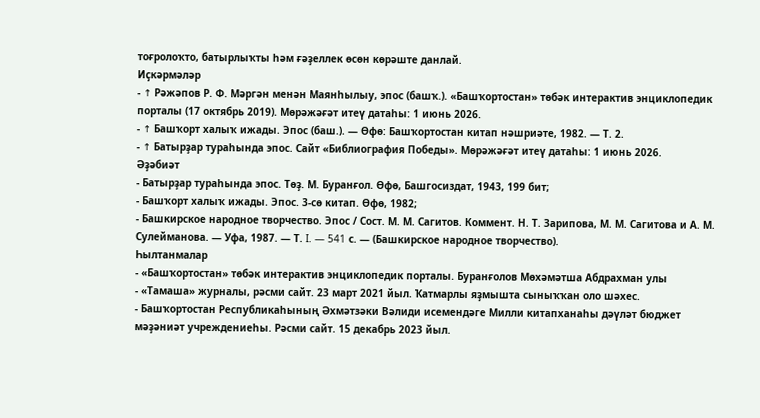тоғролоҡто, батырлыҡты һәм ғәҙеллек өсөн көрәште данлай.
Иҫкәрмәләр
- ↑ Рәжәпов Р. Ф. Мәргән менән Маянһылыу, эпос (башҡ.). «Башҡортостан» төбәк интерактив энциклопедик порталы (17 октябрь 2019). Мөрәжәғәт итеү датаһы: 1 июнь 2026.
- ↑ Башҡорт халыҡ ижады. Эпос (баш.). — Өфө: Башҡортостан китап нәшриәте, 1982. — Т. 2.
- ↑ Батырҙар тураһында эпос. Сайт «Библиография Победы». Мөрәжәғәт итеү датаһы: 1 июнь 2026.
Әҙәбиәт
- Батырҙар тураһында эпос. Төҙ. М. Буранғол. Өфө, Башгосиздат, 1943, 199 бит;
- Башҡорт халыҡ ижады. Эпос. 3-сө китап. Өфө, 1982;
- Башкирское народное творчество. Эпос / Сост. М. М. Сагитов. Коммент. Н. Т. Зарипова, М. М. Сагитова и А. М. Сулейманова. — Уфа, 1987. — Т. I. — 541 с. — (Башкирское народное творчество).
Һылтанмалар
- «Башҡортостан» төбәк интерактив энциклопедик порталы. Буранғолов Мөхәмәтша Абдрахман улы
- «Тамаша» журналы, рәсми сайт. 23 март 2021 йыл. Ҡатмарлы яҙмышта сыныҡҡан оло шәхес.
- Башҡортостан Республикаһының Әхмәтзәки Вәлиди исемендәге Милли китапханаһы дәүләт бюджет мәҙәниәт учреждениеһы. Рәсми сайт. 15 декабрь 2023 йыл.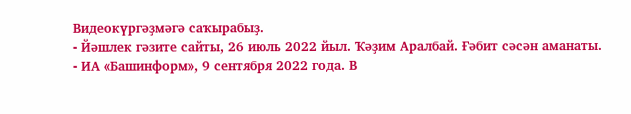Видеокүргәҙмәгә саҡырабыҙ.
- Йәшлек гәзите сайты, 26 июль 2022 йыл. Ҡәҙим Аралбай. Ғәбит сәсән аманаты.
- ИА «Башинформ», 9 сентября 2022 года. В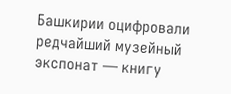Башкирии оцифровали редчайший музейный экспонат — книгу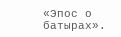«Эпос о батырах».